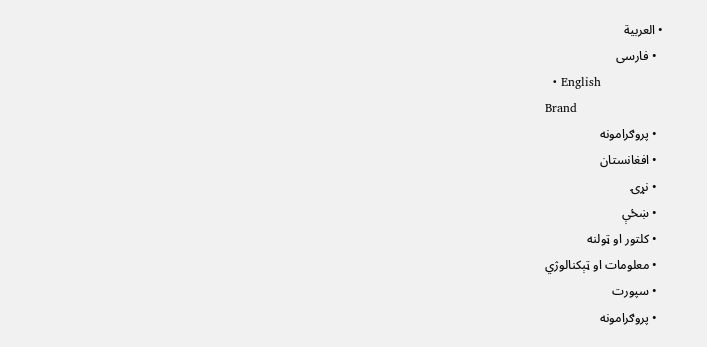• العربية
  • فارسی
  • English
Brand
  • پروګرامونه
  • افغانستان
  • نړۍ
  • ښځې
  • کلتور او ټولنه
  • معلومات او ټېکنالوژي
  • سپورت
  • پروګرامونه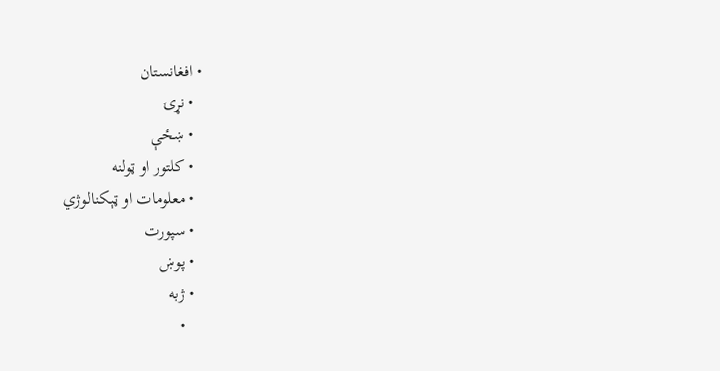• افغانستان
  • نړۍ
  • ښځې
  • کلتور او ټولنه
  • معلومات او ټېکنالوژي
  • سپورت
  • پوښ
  • ژبه
    •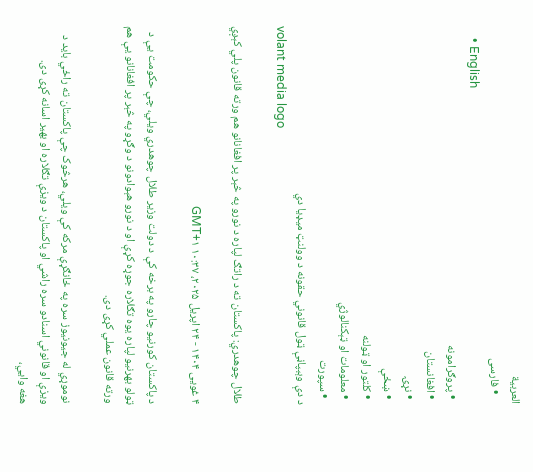العربية
    • فارسی
    • English
  • پروګرامونه
  • افغانستان
  • نړۍ
  • ښځې
  • کلتور او ټولنه
  • معلومات او ټېکنالوژي
  • سپورت
د دې وېبپاڼې ټول قانوني حقونه د وولنټ میډیا دي
volant media logo

طلال چوهدري: پاکستان ته د راتګ لپاره د نورو په څېر پر افغانانو هم ورته قانون پلي کېږي

۴ غویی ۱۴۰۴ - ۲۴ اپریل ۲۰۲۵، ۱۰:۳۷ GMT+۱

د پاکستان کورنیو چارو په برخه کې د دولت وزیر طلال چوهدري ویلي، چې حکومت یې د ټولو بهرنیو لپاره یوه تګلاره جوړه کړې او د نورو هېوادونو د وګړو په څېر پر افغانانو یې هم ورته قانون عملي کړی دی.

نوموړي له جیونیوز سره په ځانګړې مرکه کې ویلي، هرڅوک چې پاکستان ته راځي باید د ویزې او قانوني اسنادو سره راشي او پاکستان د ویزې تګلاره او بهیر اسانه کړی دی.
هغه وایي،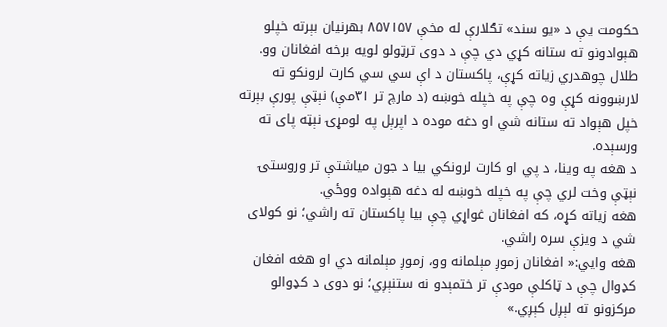حکومت یې د «یو سند» تګلارې له مخې ۸۵۷۱۵۷ بهرنیان بېرته خپلو هېوادونو ته ستانه کړي دي چې د دوی ترټولو لویه برخه افغانان وو.
طلال چوهدري زیاته کړې، پاکستان د اې سي سي کارت لرونکو ته لارښوونه کړې وه چې په خپله خوښه (د مارچ تر ۳۱مې) نېټې پورې بېرته خپل هېواد ته ستانه شي او دغه موده د اپرېل په لومړۍ نېټه پای ته ورسېده.
د هغه په وینا، د پي او کارت لرونکي بیا د جون میاشتې تر وروستۍ نېټې وخت لري چې په خپله خوښه له دغه هېواده ووځي.
هغه زیاته کړه، که افغانان غواړي چې بیا پاکستان ته راشي؛ نو کولای شي د ویزې سره راشي.
هغه وایي:« افغانان زموږ مېلمانه وو، زموږ مېلمانه دي او هغه افغان کډوال چې د ټاکلې مودې تر ختمېدو نه ستنېږي؛ نو دوی د کډوالو مرکزونو ته لېږل کېږي.»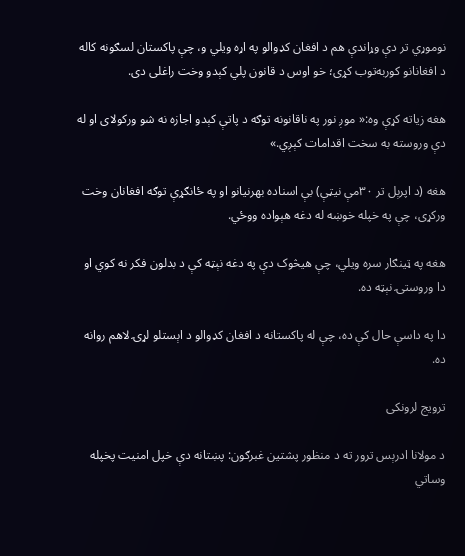نوموړي تر دې وړاندې هم د افغان کډوالو په اړه ویلي و، چې پاکستان لسګونه کاله د افغانانو کوربه‌توب کړی؛ خو اوس د قانون پلي کېدو وخت راغلی دی.

هغه زیاته کړې وه:« موږ نور په ناقانونه توګه د پاتې کېدو اجازه نه شو ورکولای او له دې وروسته به سخت اقدامات کېږي.»

هغه (د اپرېل تر ۳۰مې نیټې) بې اسناده بهرنیانو او په ځانګړې توګه افغانان وخت ورکړی، چې په خپله خوښه له دغه هېواده ووځي.

هغه په ټینګار سره ویلي، چې هیڅوک دې په دغه نېټه کې د بدلون فکر نه کوي او دا وروستۍ نېټه ده.

دا په داسې حال کې ده، چې له پاکستانه د افغان کډوالو د اېستلو لړۍ لاهم روانه ده.

ترویج لرونکی

د مولانا ادرېس ترور ته د منظور پشتین غبرګون: پښتانه دې خپل امنیت پخپله وساتي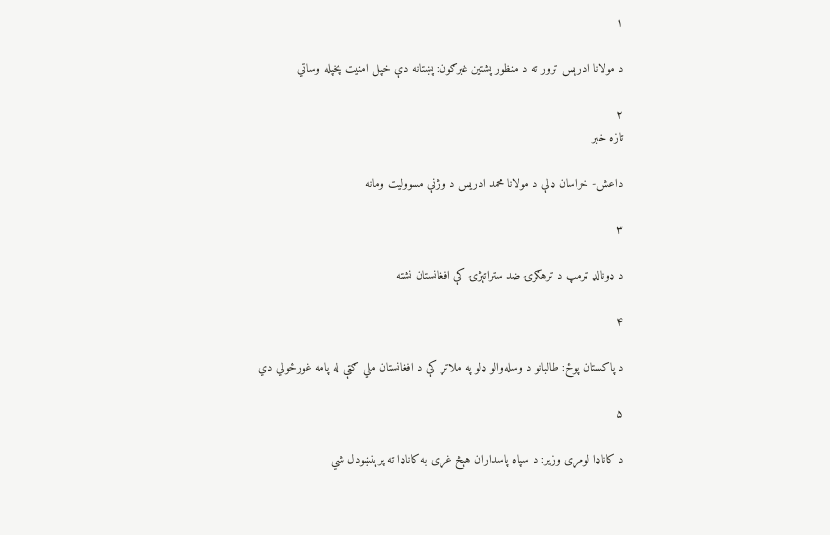۱

د مولانا ادرېس ترور ته د منظور پشتین غبرګون: پښتانه دې خپل امنیت پخپله وساتي

۲
تازه خبر

داعش- خراسان ډلې د مولانا محمد ادریس د وژنې مسوولیت ومانه

۳

د ډونالډ ټرمپ د ترهګرۍ ضد ستراتېژۍ کې افغانستان نشته

۴

د پاکستان پوځ: طالبانو د وسله‌والو ډلو په ملاتړ کې د افغانستان ملي ګټې له پامه غورځولي دي

۵

د کاناډا لومړی وزیر: د سپاه پاسداران هېڅ غړی به کاناډا ته پرېنښودل شي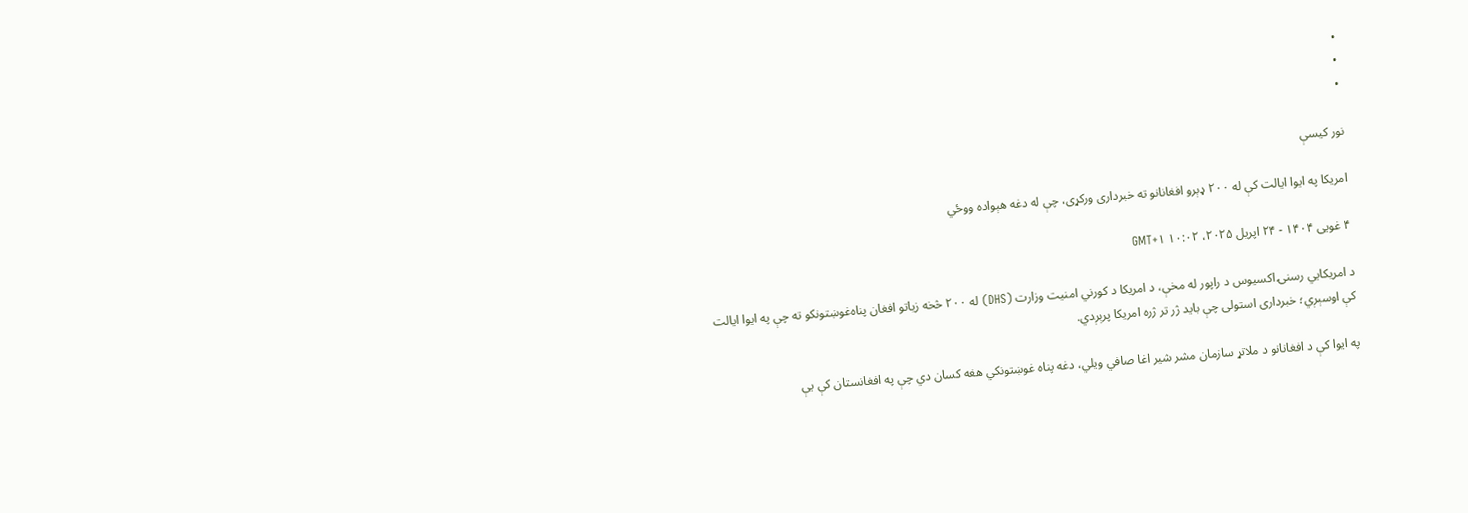•
•
•

نور کیسې

امریکا په ایوا ایالت کې له ۲۰۰ ډېرو افغانانو ته خبرداری ورکړی، چې له دغه هېواده ووځي

۴ غویی ۱۴۰۴ - ۲۴ اپریل ۲۰۲۵، ۱۰:۰۲ GMT+۱

د امریکایي رسنۍ اکسیوس د راپور له مخې، د امریکا د کورني امنیت وزارت (DHS) له ۲۰۰ څخه زیاتو افغان پناه‌غوښتونکو ته چې په ایوا ایالت کې اوسېږي؛ خبرداری استولی چې باید ژر تر ژره امریکا پرېږدي.

په ایوا کې د افغانانو د ملاتړ سازمان مشر شیر اغا صافي ویلي، دغه پناه ‌غوښتونکي هغه کسان دي چې په افغانستان کې یې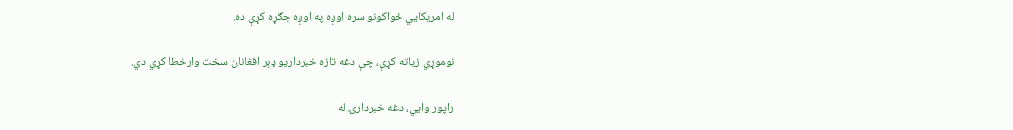له امریکایي ځواکونو سره اوږه په اوږه جګړه کړې ده.

نوموړي زیاته کړې، چې دغه تازه خبرداریو ډېر افغانان سخت وارخطا کړي دي.

راپور وايي، دغه خبردارۍ له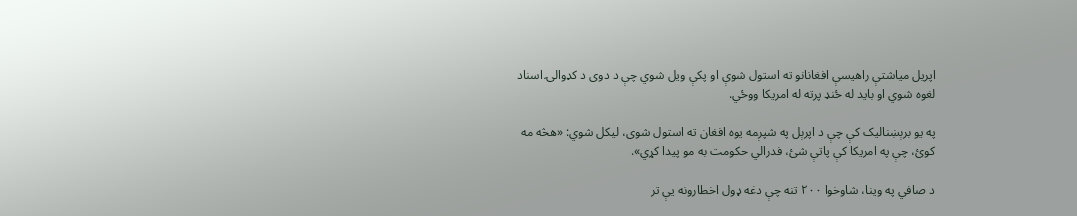اپریل میاشتې راهیسې افغانانو ته استول شوې او پکې ویل شوي چې د دوی د کډوالۍ اسناد لغوه شوي او باید له ځنډ پرته له امریکا ووځي.

په یو برېښنالیک کې چې د اپرېل په شپږمه یوه افغان ته استول شوی، لیکل شوي: «هڅه مه کوئ، چې په امریکا کې پاتې شئ، فدرالي حکومت به مو پیدا کړي».

د صافي په وینا، شاوخوا ۲۰۰ تنه چې دغه ډول اخطارونه یې تر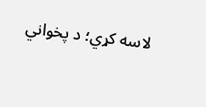لاسه کړي؛ د پخواني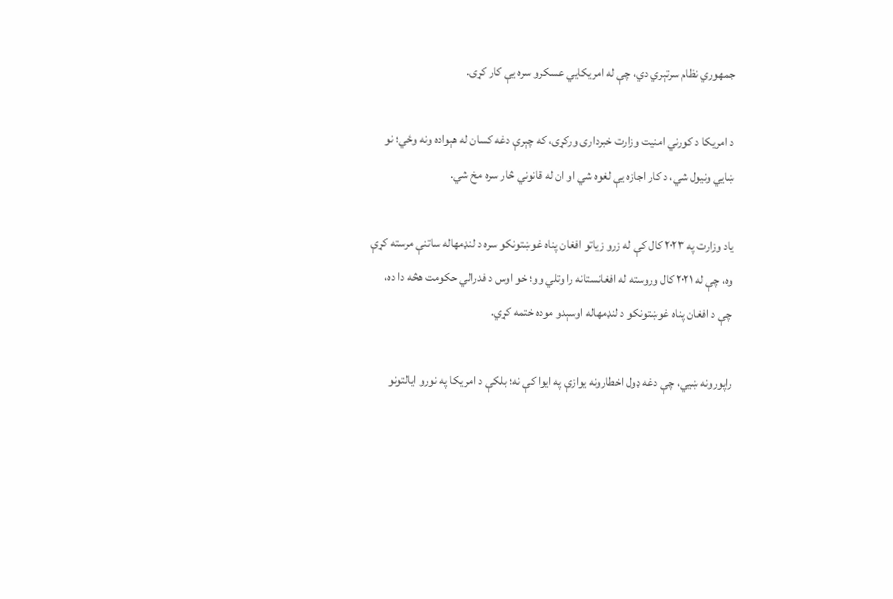جمهوري نظام سرتېري دي، چې له امریکایي عسکرو سره یې کار کړی.

د امریکا د کورني امنیت وزارت خبرداری ورکړی، که چېرې دغه کسان له هېواده ونه وځي؛ نو ښايي ونیول شي، د کار اجازه یې لغوه شي او ان له قانوني څار سره مخ شي.

یاد وزارت په ۲۰۲۳ کال کې له زرو زیاتو افغان پناه‌ غوښتونکو سره د لنډمهاله ساتنې مرسته کړې وه، چې له ۲۰۲۱ کال وروسته له افغانستانه را وتلي وو؛ خو اوس د فدرالي حکومت هڅه دا ده، چې د افغان پناه ‌غوښتونکو د لنډمهاله اوسېدو موده ختمه کړي.

راپورونه ښيي، چې دغه ډول اخطارونه یوازې په ایوا کې نه؛ بلکې د امریکا په نورو ایالتونو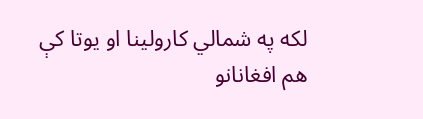لکه په شمالي کارولینا او یوتا کې هم افغانانو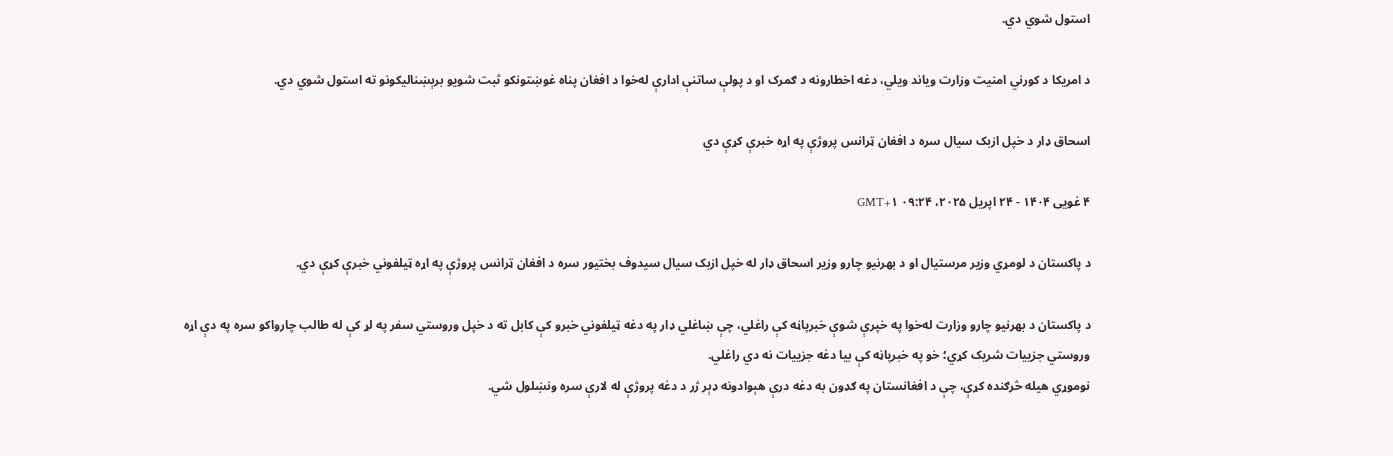استول شوي دي.

د امریکا د کورني امنیت وزارت ویاند ویلي، دغه اخطارونه د ګمرک او د پولې ساتنې ادارې له‌خوا د افغان پناه غوښتونکو ثبت شویو برېښنالیکونو ته استول شوي دي.

اسحاق ډار د خپل ازبک سیال سره د افغان ټرانس پروژې په اړه خبرې کړې دي

۴ غویی ۱۴۰۴ - ۲۴ اپریل ۲۰۲۵، ۰۹:۲۴ GMT+۱

د پاکستان د لومړي وزیر مرستیال او د بهرنیو چارو وزیر اسحاق ډار له خپل ازبک سیال سیدوف بختیور سره د افغان ټرانس پروژې په اړه ټیلفوني خبرې کړې دي.

د پاکستان د بهرنیو چارو وزارت له‌خوا په خپرې شوې خبرپاڼه کې راغلي، چې ښاغلي ډار په دغه ټیلفوني خبرو کې کابل ته د خپل وروستي سفر په لړ کې له طالب چارواکو سره په دې اړه وروستي جزییات شریک کړي؛ خو په خبرپاڼه کې بیا دغه جزییات نه دي راغلي.
نوموړي هیله څرګنده کړې، چې د افغانستان په ګډون به دغه درې هېوادونه ډېر ژر د دغه پروژې له لارې سره ونښلول شي.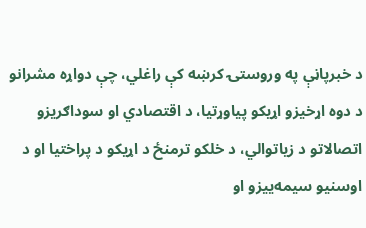د خبرپاڼې په وروستۍ کرښه کې راغلي، چې دواړه مشرانو د دوه اړخیزو اړیکو پیاوړتیا، د اقتصادي او سوداګریزو اتصالاتو د زیاتوالي، د خلکو ترمنځ د اړیکو د پراختیا او د اوسنیو سیمه‌ییزو او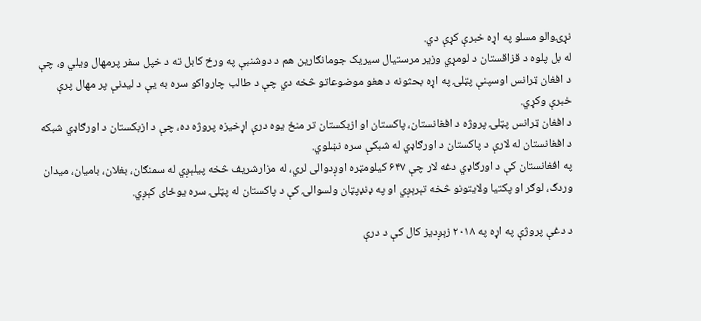نړۍوالو مسلو په اړه خبرې کړې دي.
له بل پلوه د قزاقستان د لومړي وزیر مرستیال سیریک جومانګارین هم د دوشنبې په ورځ کابل ته د خپل سفر پرمهال ویلي و، چې د افغان ټرانس اوسپنې پټلۍ په اړه بحثونه د هغو موضوعاتو څخه دي چې د طالب چارواکو سره به یې د لیدنې پر مهال پرې خبرې وکړي.
د افغان ټرانس پټلۍ پروژه د افغانستان، پاکستان او ازبکستان تر منځ یوه درې اړخیزه پروژه ده، چې د ازبکستان د اورګاډي شبکه د افغانستان له لارې د پاکستان د اورګاډي له شبکې سره نښلوي.
په افغانستان کې د اورګاډي دغه لار چې ۶۴۷ کیلومټره اوږدوالی لري، له مزارشریف څخه پیلېږي له سمنګان، بغلان، بامیان، میدان وردګ، لوګر او پکتیا ولایتونو څخه تېرېږي او په ډنډپټان ولسوالۍ کې د پاکستان له پټلۍ سره یوځای کېږي.

د دغې پروژې په اړه په ۲۰۱۸ زېږدیز کال کې د درې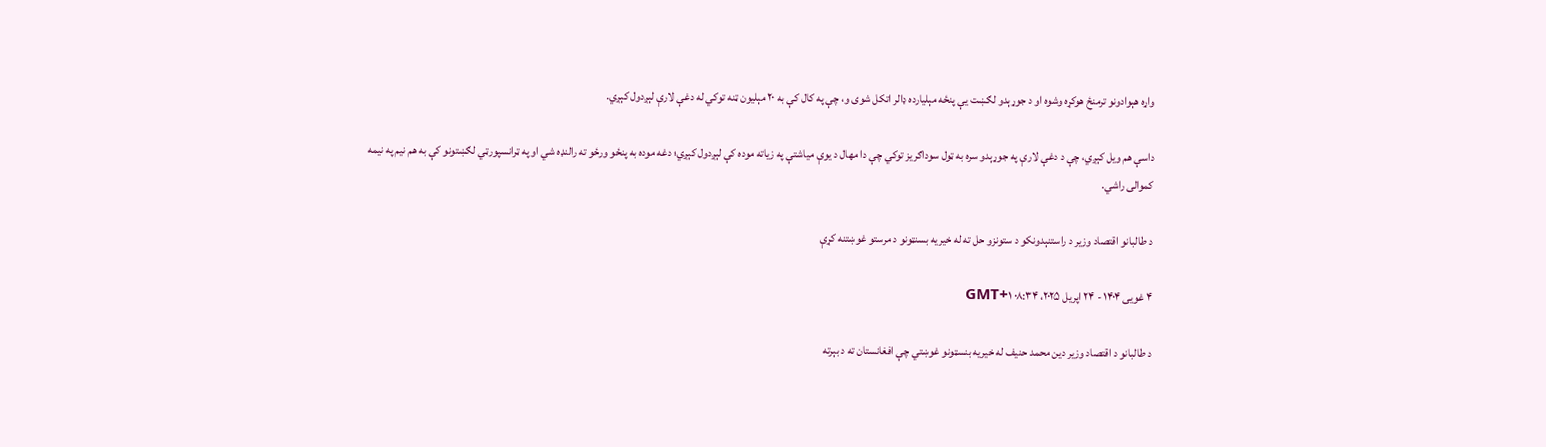واړه هېوادونو ترمنځ هوکړه وشوه او د جوړېدو لګښت یې پنځه مېلیارده ډالر اتکل شوی و، چې په کال کې به ۲۰ مېلیون ټنه توکي له دغې لارې لېږدول کېږي.

داسې هم ویل کېږي، چې د دغې لارې په جوړېدو سره به ټول سوداګریز توکي چې دا مهال د یوې میاشتې په زیاته موده کې لېږدول کېږي؛ دغه موده به پنځو ورځو ته رالنډه شي او په ټرانسپورټي لګښتونو کې به هم نیم په نیمه کموالی راشي.

د طالبانو اقتصاد وزیر د راستنېدونکو د ستونزو حل ته له خیریه بسنټونو د مرستو غوښتنه کړې

۴ غویی ۱۴۰۴ - ۲۴ اپریل ۲۰۲۵، ۰۸:۳۴ GMT+۱

د طالبانو د اقتصاد وزیر دین محمد حنیف له خیریه بنسټونو غوښتي چې افغانستان ته د بېرته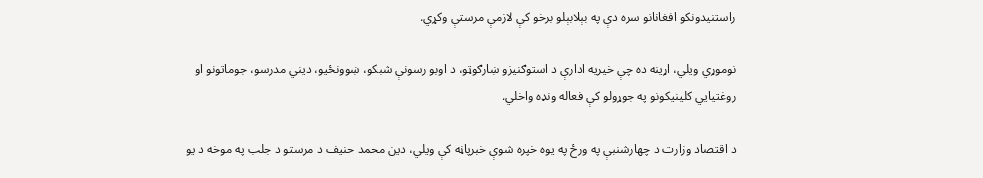راستنیدونکو افغانانو سره دې په بېلابېلو برخو کې لازمې مرستې وکړي.

نوموړي ویلي، اړینه ده چې خیریه ادارې د استوګنیزو ښارګوټو، د اوبو رسونې شبکو، ښوونځیو، دیني مدرسو، جوماتونو او روغتیايي کلینیکونو په جوړولو کې فعاله ونډه واخلي.

د اقتصاد وزارت د چهارشنبې په ورځ په یوه خپره شوې خبرپاڼه کې ویلي، دین محمد حنیف د مرستو د جلب په موخه د یو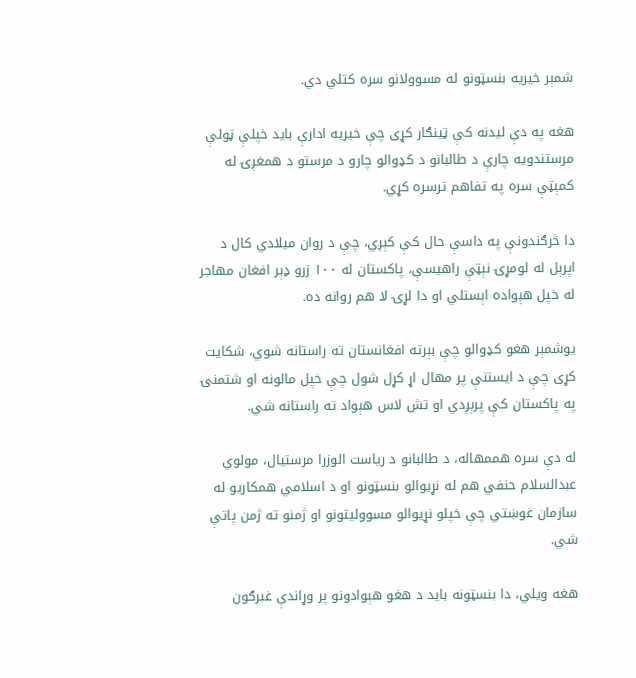شمېر خیریه بنسټونو له مسوولانو سره کتلي دي.

هغه په دې لیدنه کې ټینګار کړی چې خیریه ادارې باید خپلې ټولې مرستندویه چارې د طالبانو د کډوالو چارو د مرستو د همغږۍ له کمېټې سره په تفاهم ترسره کړي.

دا څرګندونې په داسې حال کې کېږي، چې د روان میلادي کال د اپرېل له لومړۍ نېټې راهیسې، پاکستان له ۱۰۰ زرو ډېر افغان مهاجر له خپل هېواده اېستلي او دا لړۍ لا هم روانه ده.

یوشمېر هغو کډوالو چې بېرته افغانستان ته راستانه شوي، شکایت کړی چې د ایستنې پر مهال اړ کړل شول چې خپل مالونه او شتمنۍ په پاکستان کې پرېږدي او تش لاس هېواد ته راستانه شي.

له دې سره هممهاله، د طالبانو د ریاست الوزرا مرستیال، مولوي عبدالسلام حنفي هم له نړیوالو بنسټونو او د اسلامي همکاریو له سازمان غوښتي چې خپلو نړیوالو مسوولیتونو او ژمنو ته ژمن پاتې شي.

هغه ویلي، دا بنسټونه باید د هغو هېوادونو پر وړاندې غبرګون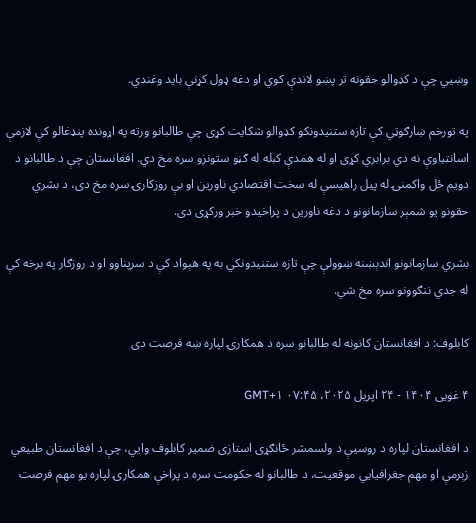وښيي چې د کډوالو حقونه تر پښو لاندې کوي او دغه ډول کړنې باید وغندي.

په تورخم ښارګوټي کې تازه ستنیدونکو کډوالو شکایت کړی چې طالبانو ورته په اړونده پنډغالو کې لازمې اسانتیاوې نه دي برابري کړی او له همدې کبله له ګڼو ستونزو سره مخ دي. افغانستان چې د طالبانو د دویم ځل واکمنۍ له پیل راهیسې له سخت اقتصادي ناورین او بې روزکارۍ سره مخ دی، د بشري حقونو یو شمېر سازمانونو د دغه ناورین د پراخیدو خبر ورکړی دی.

بشري سازمانونو اندېښنه ښوولې چې تازه ستنیدونکي به په هېواد کې د سرپناوو او د روزګار په برخه کې له جدي ننګوونو سره مخ شي.

کابلوف: د افغانستان کانونه له طالبانو سره د همکارۍ لپاره ښه فرصت دی

۴ غویی ۱۴۰۴ - ۲۴ اپریل ۲۰۲۵، ۰۷:۴۵ GMT+۱

د افغانستان لپاره د روسیې د ولسمشر ځانګړی استازی ضمیر کابلوف وايي، چې د افغانستان طبیعي زېرمې او مهم جغرافیایي موقعیت، د طالبانو له حکومت سره د پراخې همکارۍ لپاره یو مهم فرصت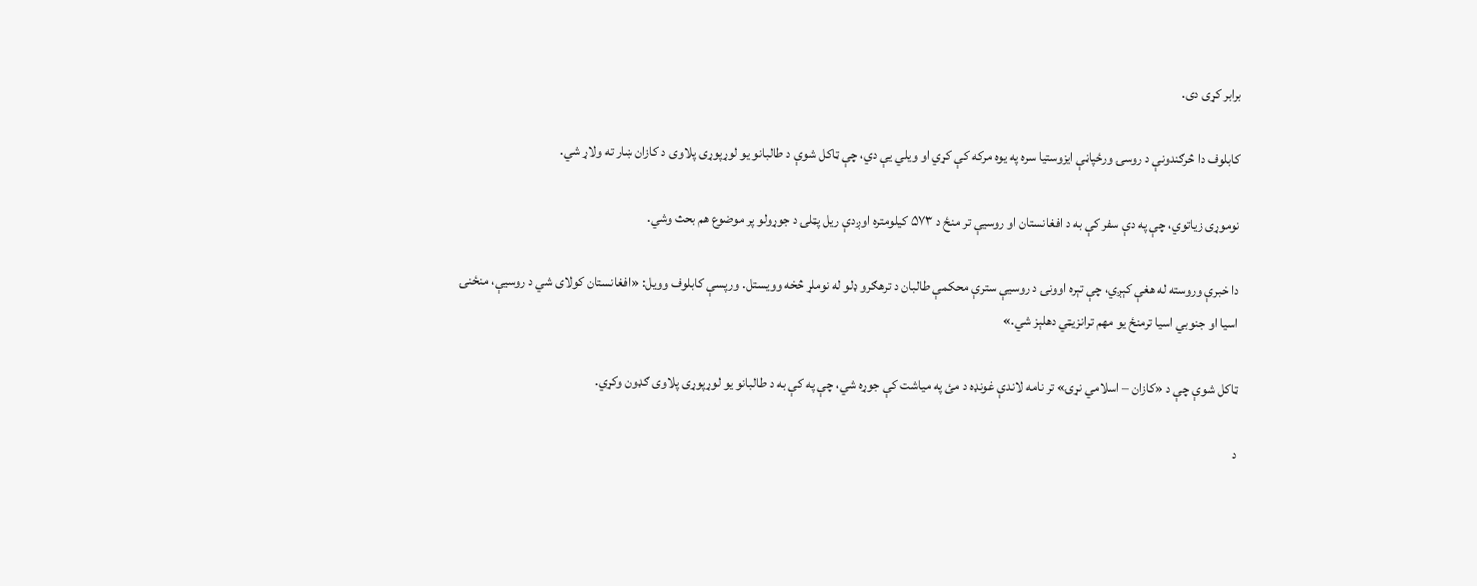برابر کړی دی.

کابلوف دا څرګندونې د روسۍ ورځپاڼې ایزوستیا سره په یوه مرکه کې کړي او ویلي یې دي، چې ټاکل شوې د طالبانو یو لوړپوړی پلاوی د کازان ښار ته ولاړ شي.

نوموړی زیاتوي، چې په دې سفر کې به د افغانستان او روسیې تر منځ د ۵۷۳ کیلومتره اوږدې ریل پټلۍ د جوړولو پر موضوع هم بحث وشي.

دا خبرې وروسته له هغې کېږي، چې تېره اوونۍ د روسیې سترې محکمې طالبان د ترهګرو ډلو له نوملړ څخه وویستل. ورپسې کابلوف وویل: «افغانستان کولای شي د روسیې، منځنۍ اسیا او جنوبي اسیا ترمنځ یو مهم ترانزیټي دهلېز شي.»

ټاکل شوې چې د «کازان – اسلامي نړۍ» تر نامه لاندې غونډه د مئ په میاشت کې جوړه شي، چې په کې به د طالبانو یو لوړپوړی پلاوی ګډون وکړي.

د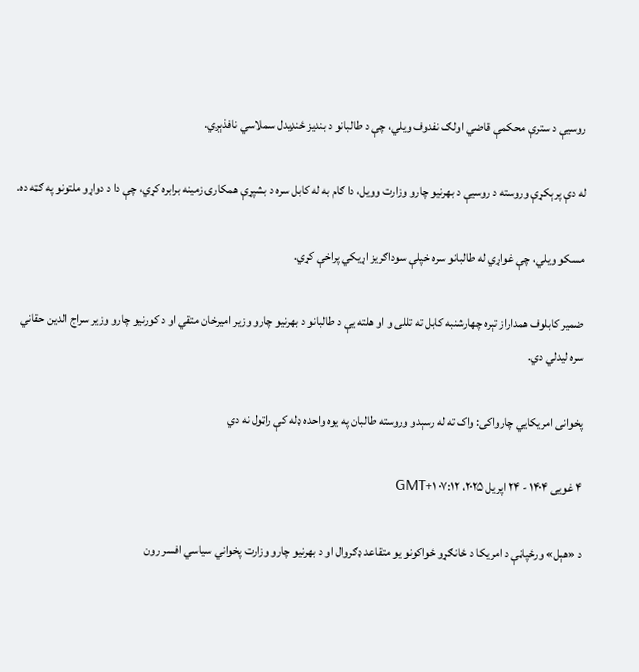روسیې د سترې محکمې قاضي اولګ نفدوف ویلي، چې د طالبانو د بندیز ځنډیدل سملاسي نافذېږي.

له دې پرېکړې وروسته د روسیې د بهرنیو چارو وزارت وویل، دا ګام به له کابل سره د بشپړې همکارۍ زمینه برابره کړي، چې دا د دواړو ملتونو په ګټه ده.

مسکو ویلي، چې غواړي له طالبانو سره خپلې سوداګریز اړیکي پراخې کړي.

ضمیر کابلوف همداراز تېره چهارشنبه کابل ته تللی و او هلته یې د طالبانو د بهرنیو چارو وزیر امیرخان متقي او د کورنیو چارو وزیر سراج ‌الدین حقاني سره لیدلي دي.

پخوانی امریکایي چارواکی: واک ته له رسېدو وروسته طالبان په یوه واحده ډله کې راټول نه دي

۴ غویی ۱۴۰۴ - ۲۴ اپریل ۲۰۲۵، ۰۷:۱۲ GMT+۱

د «هېل» ورځپاڼې د امریکا د ځانګړو ځواکونو یو متقاعد ډګروال او د بهرنیو چارو وزارت پخواني سیاسي افسر رون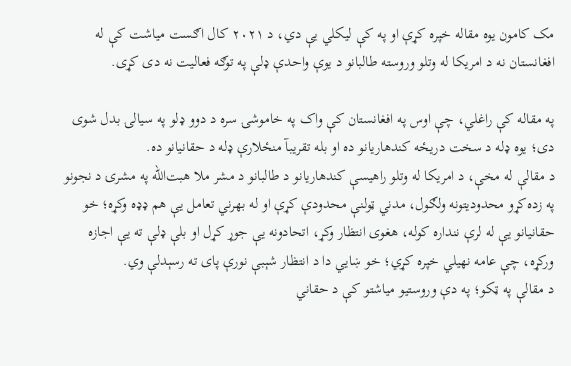مک کامون یوه مقاله خپره کړې او په کې لیکلي یې دي، د ۲۰۲۱ کال اګست میاشت کې له افغانستان نه د امریکا له وتلو وروسته طالبانو د یوې واحدې ډلې په توګه فعالیت نه دی کړی.

په مقاله کې راغلي، چې اوس په افغانستان کې واک په خاموشۍ سره د دوو ډلو په سیالۍ بدل شوی دی؛ یوه ډله د سخت دریځه کندهاریانو ده او بله تقریبآ منځلارې ډله د حقانیانو ده.
د مقالې له مخې، د امریکا له وتلو راهیسې کندهاریانو د طالبانو د مشر ملا هبت‌الله په مشرۍ د نجونو په زده‌کړو محدودیتونه ولګول، مدني ټولنې محدودې کړې او له بهرني تعامل یې هم ډډه وکړه؛ خو حقانيانو یې له لرې ننداره کوله، هغوی انتظار وکړ، اتحادونه یې جوړ کړل او بلې ډلې ته یې اجازه ورکړه، چې عامه نهیلي خپره کړي؛ خو ښایي دا د انتظار شېبې نورې پای ته رسېدلې وي.
د مقالې په ټکو؛ په دې وروستیو میاشتو کې د حقاني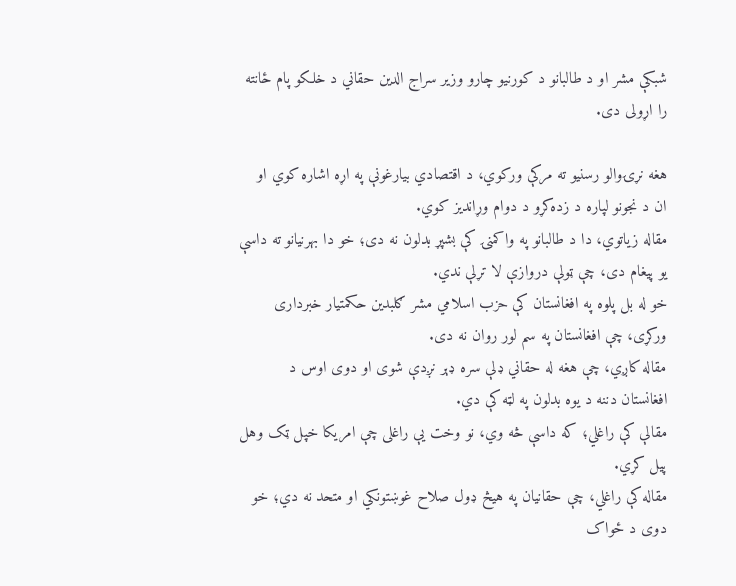شبکې مشر او د طالبانو د کورنیو چارو وزیر سراج الدین حقاني د خلکو پام ځانته را اړولی دی.

هغه نړۍوالو رسنیو ته مرکې ورکوي، د اقتصادي بیارغونې په اړه اشاره کوي او ان د نجونو لپاره د زده‌کړو د دوام وړاندیز کوي.
مقاله زیاتوي، دا د طالبانو په واکمنۍ کې بشپړ بدلون نه دی؛ خو دا بهرنیانو ته داسې یو پیغام دی، چې ټولې دروازې لا تړلې ندي.
خو له بل پلوه په افغانستان کې حزب اسلامي مشر ګلبدین حکمتیار خبرداری ورکړی، چې افغانستان په سم لور روان نه دی.
مقاله کاږي، چې هغه له حقاني ډلې سره ډېر نږدې شوی او دوی اوس د افغانستان دننه د یوه بدلون په لټه کې دي.
مقالې کې راغلي؛ که داسې څه وي، نو وخت یې راغلی چې امریکا خپل ټک وهل پیل کړي.
مقاله کې راغلي، چې حقانيان په هیڅ ډول صلاح غوښتونکي او متحد نه دي؛ خو دوی د ځواک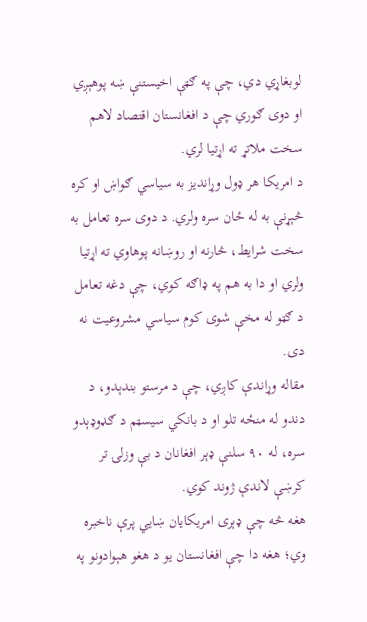لوبغاړي دي، چې په ګټې اخیستنې ښه پوهېږي او دوی ګوري چې د افغانستان اقتصاد لاهم سخت ملاتړ ته اړتیا لري.
د امریکا هر ډول وړاندیز به سیاسي ګواښ او کره څېړنې به له ځان سره ولري. د دوی سره تعامل به سخت شرایط، څارنه او روښانه پوهاوي ته اړتیا ولري او دا به هم په ډاګه کوي، چې دغه تعامل د ګټو له مخې شوی کوم سیاسي مشروعیت نه دی.
مقاله وړاندې کاږي، چې د مرستو بندېدو، د دندو له منځه تلو او د بانکي سیسټم د ګډوډېدو سره، له ۹۰ سلنې ډېر افغانان د بې وزلۍ تر کرښې لاندې ژوند کوي.
هغه څه چې ډېری امریکایان ښایي پرې ناخبره وي؛ هغه دا چې افغانستان یو د هغو هېوادونو په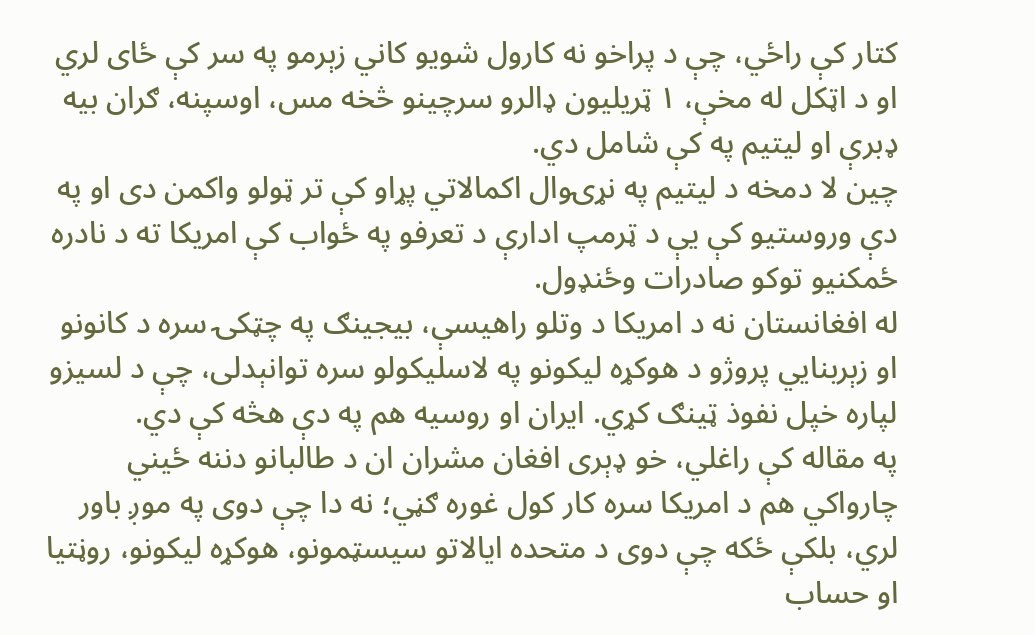کتار کې راځي، چې د پراخو نه کارول شویو کاني زېرمو په سر کې ځای لري او د اټکل له مخې، ۱ ټریلیون ډالرو سرچینو څخه مس، اوسپنه، ګران بیه ډبرې او لیتیم په کې شامل دي.
چین لا دمخه د لیتیم په نړۍوال اکمالاتي پړاو کې تر ټولو واکمن دی او په دې وروستیو کې یې د ټرمپ ادارې د تعرفو په ځواب کې امریکا ته د نادره ځمکنیو توکو صادرات وځنډول.
له افغانستان نه د امریکا د وتلو راهیسې، بیجینګ په چټکۍ سره د کانونو او زېربنایي پروژو د هوکړه لیکونو په لاسلیکولو سره توانېدلی، چې د لسیزو لپاره خپل نفوذ ټینګ کړي. ایران او روسیه هم په دې هڅه کې دي.
په مقاله کې راغلي، خو ډېری افغان مشران ان د طالبانو دننه ځیني چارواکي هم د امریکا سره کار کول غوره ګڼي؛ نه دا چې دوی په موږ باور لري، بلکې ځکه چې دوی د متحده ایالاتو سیسټمونو، هوکړه لیکونو، روڼتیا او حساب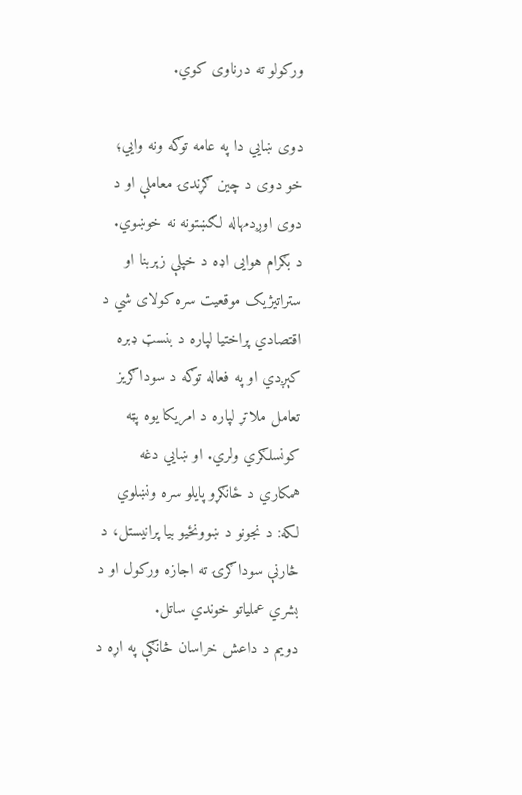ورکولو ته درناوی کوي.

دوی ښایي دا په عامه توګه ونه وايي؛ خو دوی د چین ګړندۍ معاملې او د دوی اوږدمهاله لګښتونه نه خوښوي.
د بګرام هوایی اډه د خپلې زېربنا او ستراتیژیک موقعیت سره کولای شي د اقتصادي پراختیا لپاره د بنسټ ډبره کېږدي او په فعاله توګه د سوداګریز تعامل ملاتړ لپاره د امریکا یوه پټه کونسلګري ولري. او ښایي دغه همکاري د ځانګړو پایلو سره ونښلوي لکه: د نجونو د ښوونځيو بیا پرانیستل، د څارنې سوداګرۍ ته اجازه ورکول او د بشري عملیاتو خوندي ساتل.
دویم د داعش خراسان څانګې په اړه د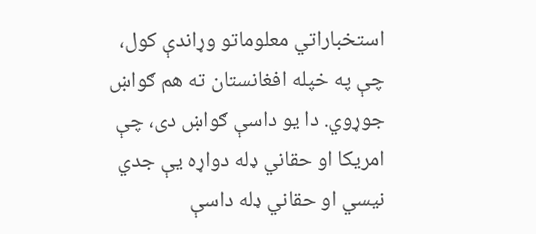استخباراتي معلوماتو وړاندې کول، چې په خپله افغانستان ته هم ګواښ جوړوي. دا یو داسې ګواښ دی، چې امریکا او حقاني ډله دواړه یې جدي نیسي او حقاني ډله داسې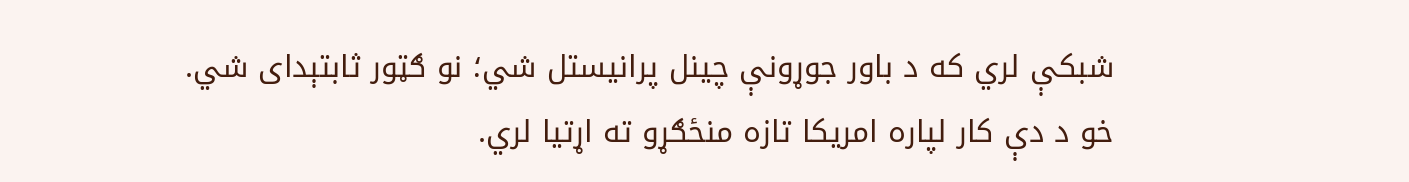شبکې لري که د باور جوړونې چینل پرانیستل شي؛ نو ګټور ثابتېدای شي.
خو د دې کار لپاره امریکا تازه منځګړو ته اړتیا لري.